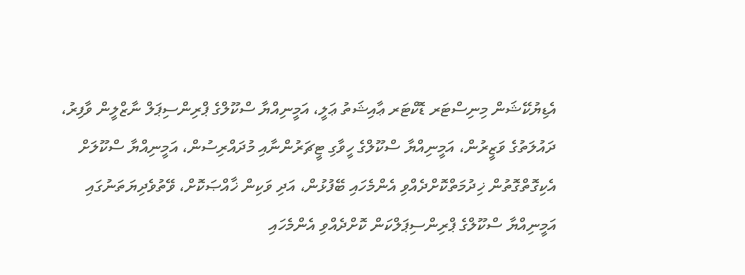އެޑިޔުކޭޝަން މިނިސްޓަރ ޑޮކްޓަރ ޢާއިޝަތު ޢަލީ، އަމީނިއްޔާ ސްކޫލްގެ ޕްރިންސިޕަލް ނާޒްލީން ވާފިރު، ދައުލަތުގެ ވަޒީރުން، އަމީނިއްޔާ ސްކޫލްގެ ހީވާގި ޓީޗަރުންނާއި މުދައްރިސުން، އަމީނިއްޔާ ސްކޫލަށް އެކިގޮތްގޮތުން ޚިދުމަތްކޮށްދެއްވި އެންމެހައި ބޭފުޅުން، އަދި ވަކިން ޚާއްޞަކޮށް، ވޭތުވެދިޔަތަނުގައި އަމީނިއްޔާ ސްކޫލްގެ ޕްރިންސިޕަލްކަން ކޮށްދެއްވި އެންމެހައި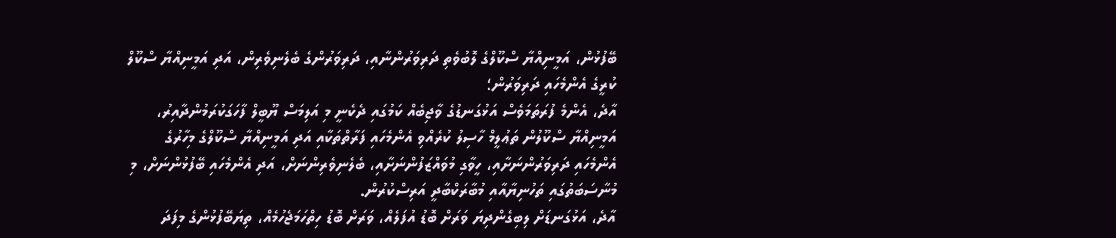ބޭފުޅުން، އަމީނިއްޔާ ސްކޫލްގެ ލޮބުވެތި ދަރިވަރުންނާއި، ދަރިވަރުންގެ ބެލެނިވެރިން، އަދި އަމީނިއްޔާ ސްކޫލް ކުރީގެ އެންމެހައި ދަރިވަރުން؛
އާދެ، އެންމެ ފުރަތަމަވެސް އަޅުގަނޑުގެ ވާޖިބެއް ކަމުގައި ދެކެނީ މި އަލިމަސް ޔޫބީލް ފާހަގަކުރަމުންދާއިރު، އަމީނިއްޔާ ސްކޫލުން ތަޢުލީމް ހާސިލު ކުރެއްވި އެންމެހައި ފަރާތްތަކާއި އަދި އަމީނިއްޔާ ސްކޫލްގެ މިހާރުގެ އެންމެހައި ދަރިވަރުންނަށާއި، ހީވާގި މުވައްޒަފުންނަށާއި، ބެލެނިވެރިންނަށް، އަދި އެންމެހައި ބޭފުޅުންނަށް، މި މުނާސަބަތުގައި ތަހުނިޔާއާއި މުބާރަކްބާދީ އަރިސްކުރުން.
އާދެ، އަޅުގަނޑަށް ލިބިގެންދިޔަ ވަރަށް ބޮޑު އުފަލެއް، ވަރަށް ބޮޑު ހިތްހަމަޖެހުމެއް، ތިޔަބޭފުޅުންގެ މިފަދަ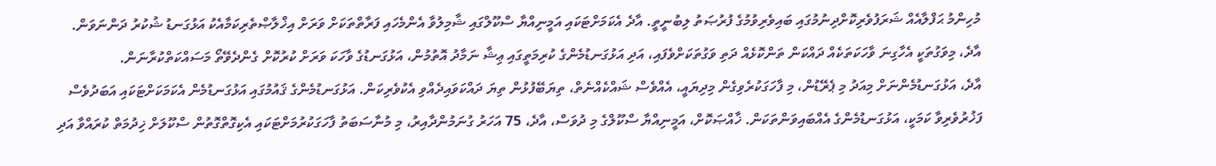މުހިންމު ޙަފްލާއެއް ޝަރަފުވެރިކޮށްދިނުމުގައި ބައިވެރިވުމުގެ ފުރުޞަތު ލިބުނީތީ. އާދެ އެކަމަށްޓަކައި އަމީނިއްޔާ ސްކޫލްގައި ޝާމިލުވާ އެންމެހައި ފަރާތްތަކަށް ވަރަށް އިޚްލާޞްތެރިކަމާއެކު އަޅުގަނޑު ޝުކުރު ދަންނަވަން.
އާދެ، މިވަގުތަކީ އެހާގިނަ ވާހަކަތަކެއް ދައްކަން ތަންކޮޅެއް ދަތި ވަގުތަކަށްވެފައި، އަދި އަޅުގަނޑުމެންގެ ކުރިމަތީގައި ޢިޝާ ނަމާދު އޮތުމުން، އަޅުގަނޑުގެ ވާހަކަ ވަރަށް ކުރުކޮށް ގެންދެވޭތޯ މަސައްކަތްކުރާނަން.
އާދެ، އަޅުގަނޑުމެންނަށް މިއަދު މި ޕެރޭޑުން، މި ފާހަގަކުރެވިގެން މިދިޔައީ، އެއްވެސް ޝައްކެއްނެތް، ތިޔަބޭފުޅުން ތިޔަ ދައްކަވައިދެއްވި އެކުވެރިކަން. އަޅުގަނޑުމެންގެ ޤައުމުގައި އަޅުގަނޑުމެން އެކަމަކަށްޓަކައި އަބަދުވެސް ފަޚުރުވެރިވާ ކަމަކީ، އަޅުގަނޑުމެންގެ އެއްބައިވަންތަކަން. ޚާއްޞަކޮށް، އަމީނިއްޔާ ސްކޫލްގެ މި ދުވަސް، އާދެ، 75 އަހަރު ގުނަމުންދާއިރު، މި މުނާސަބަތު ފާހަގަކުރުމަށްޓަކައި އެކިގޮތްގޮތުން ސްކޫލަށް ޚިދުމަތް ކުރައްވާ އަދި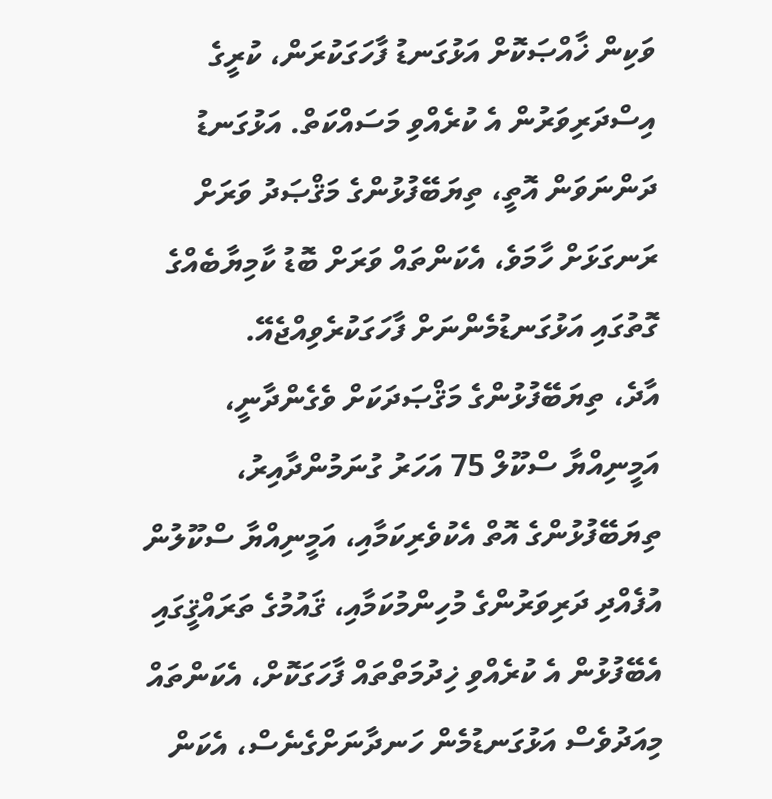ވަކިން ޚާއްޞަކޮށް އަޅުގަނޑު ފާހަގަކުރަން، ކުރީގެ އިސްދަރިވަރުން އެ ކުރެއްވި މަސައްކަތް. އަޅުގަނޑު ދަންނަވަން އޮތީ، ތިޔަބޭފުޅުންގެ މަޤްޞަދު ވަރަށް ރަނގަޅަށް ހާމަވެ، އެކަންތައް ވަރަށް ބޮޑު ކާމިޔާބެއްގެ ގޮތުގައި އަޅުގަނޑުމެންނަށް ފާހަގަކުރެވިއްޖެއޭ.
އާދެ، ތިޔަބޭފުޅުންގެ މަޤްޞަދަކަށް ވެގެންދާނީ، އަމީނިއްޔާ ސްކޫލް 75 އަހަރު ގުނަމުންދާއިރު، ތިޔަބޭފުޅުންގެ އޮތް އެކުވެރިކަމާއި، އަމީނިއްޔާ ސްކޫލުން އުފެއްދި ދަރިވަރުންގެ މުހިންމުކަމާއި، ޤައުމުގެ ތަރައްޤީގައި އެބޭފުޅުން އެ ކުރެއްވި ޚިދުމަތްތައް ފާހަގަކޮށް، އެކަންތައް މިއަދުވެސް އަޅުގަނޑުމެން ހަނދާނަށްގެނެސް، އެކަން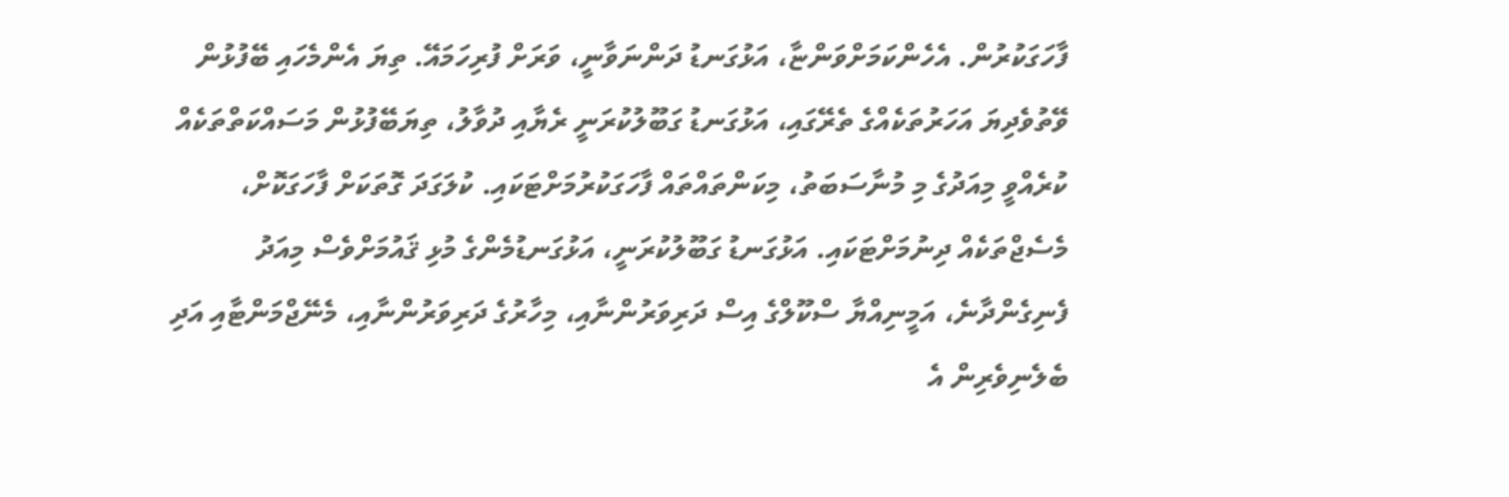ފާހަގަކުރުން. އެހެންކަމަށްވަންޏާ، އަޅުގަނޑު ދަންނަވާނީ، ވަރަށް ފުރިހަމައޭ. ތިޔަ އެންމެހައި ބޭފުޅުން ވޭތުވެދިޔަ އަހަރުތަކެއްގެ ތެރޭގައި، އަޅުގަނޑު ގަބޫލުކުރަނީ ރެޔާއި ދުވާލު، ތިޔަބޭފުޅުން މަސައްކަތްތަކެއް ކުރެއްވީ މިއަދުގެ މި މުނާސަބަތު، މިކަންތައްތައް ފާހަގަކުރުމަށްޓަކައި. ކުލަގަދަ ގޮތަކަށް ފާހަގަކޮށް، މެސެޖްތަކެއް ދިނުމަށްޓަކައި. އަޅުގަނޑު ގަބޫލުކުރަނީ، އަޅުގަނޑުމެންގެ މުޅި ޤައުމަށްވެސް މިއަދު ފެނިގެންދާނެ، އަމީނިއްޔާ ސްކޫލްގެ އިސް ދަރިވަރުންނާއި، މިހާރުގެ ދަރިވަރުންނާއި، މެނޭޖްމަންޓާއި އަދި ބެލެނިވެރިން އެ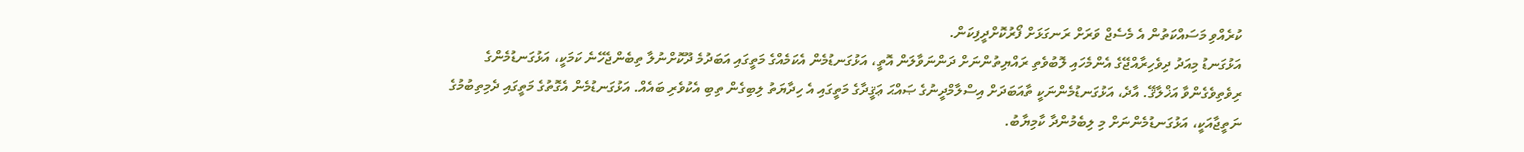ކުރެއްވި މަސައްކަތުން އެ މެސެޖް ވަރަށް ރަނގަޅަށް ފޯރުކޮށްދީފިކަން.
އަޅުގަނޑު މިއަދު ދިވެހިރާއްޖޭގެ އެންމެހައި ލޮބުވެތި ރައްޔިތުންނަށް ދަންނަވާލަން އޮތީ، އަޅުގަނޑުމެން އެކަމެއްގެ މަތީގައި އަބަދުމެ ދޫކޮށްނުލާ ތިބެންޖެހޭނެ ކަމަކީ، އަޅުގަނޑުމެންގެ ރިވެތިވެގެންވާ އަޚްލާޤޭ. އާދެ، އަޅުގަނޑުމެންނަކީ ތާއަބަދަށް އިސްލާމްދީނުގެ ޞައްޙަ ޢަޤީދާގެ މަތީގައި އެ ހިދާޔަތު ލިބިގެން ތިބި އެކުވެރި ބައެއް. އަޅުގަނޑުމެން އެގޮތުގެ މަތީގައި ދެމިތިބުމުގެ ނަތީޖާއަކީ، އަޅުގަނޑުމެންނަށް މި ލިބެމުންދާ ކާމިޔާބު.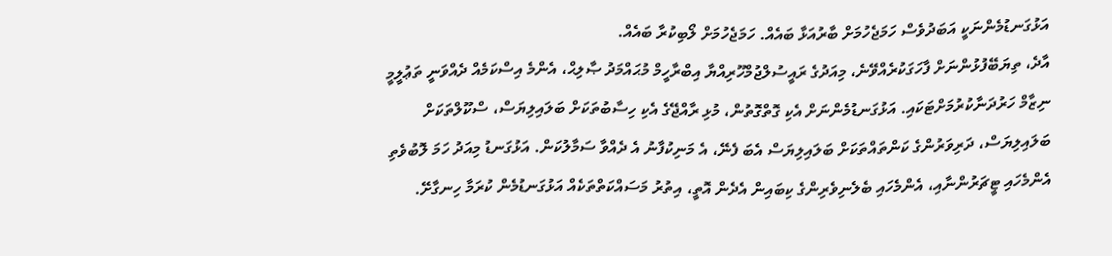އަޅުގަނޑުމެންނަކީ އަބަދުވެސް ހަމަޖެހުމަށް ބާރުއަޅާ ބައެއް. ހަމަޖެހުމަށް ލޯބިކުރާ ބައެއް.
އާދެ، ތިޔަބޭފުޅުންނަށް ފާހަގަކުރެއްވޭނެ، މިއަދުގެ ރައީސުލްޖުމްހޫރިއްޔާ އިބްރާހީމް މުޙައްމަދު ޞާލިޙް، އެންމެ އިސްކަމެއް ދެއްވަނީ ތަޢުލީމީ ނިޒާމް ހަރުދަނާކުރުމަށްޓަކައި. އަޅުގަނޑުމެންނަށް އެކި ގޮތްގޮތުން، މުޅި ރާއްޖޭގެ އެކި ހިސާބުތަކަށް ބަލައިލިޔަސް، ސްކޫލްތަކަށް ބަލައިލިޔަސް، ދަރިވަރުންގެ ކަންތައްތަކަށް ބަލައިލިޔަސް އެބަ ފެނޭ، އެ މަނިކުފާނު އެ ދެއްވާ ސަމާލުކަން. އަޅުގަނޑު މިއަދު ހަމަ ލޮބުވެތި އެންމެހައި ޓީޗަރުންނާއި، އެންމެހައި ބެލެނިވެރިންގެ ކިބައިން އެދެން އޮތީ، އިތުރު މަސައްކަތްތަކެއް އަޅުގަނޑުމެން ކުރަމާ ހިނގާށޭ.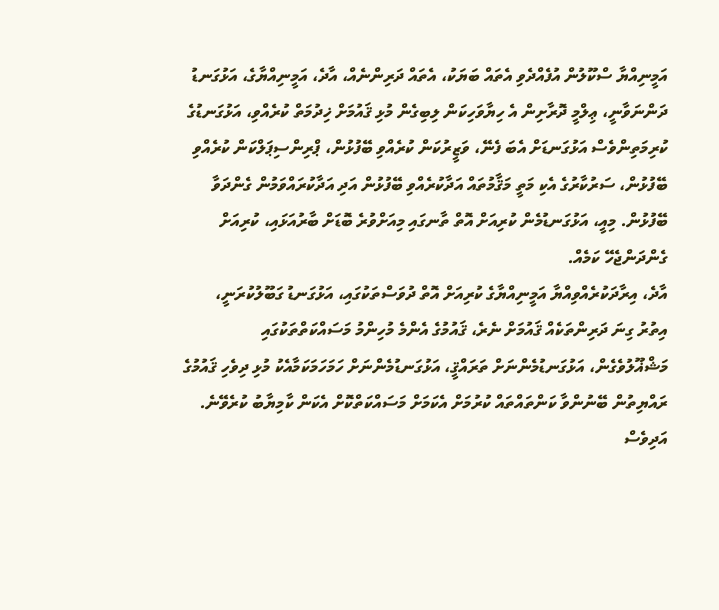އަމީނިއްޔާ ސްކޫލުން އުފެއްދެވި އެތައް ބަޔަކު، އެތައް ދަރިންނެއް، އާދެ، އަމީނިއްޔާގެ، އަޅުގަނޑު ދަންނަވާނީ، ޢިލްމީ ދޮރާށިން އެ ހިޔާވަހިކަން ލިބިގެން މުޅި ޤައުމަށް ޚިދުމަތް ކުރެއްވި، އަޅުގަނޑުގެ ކުރިމަތިންވެސް އަޅުގަނޑަށް އެބަ ފެނޭ، ވަޒީރުކަން ކުރެއްވި ބޭފުޅުން، ޕްރިންސިޕަލްކަން ކުރެއްވި ބޭފުޅުން، ސަރުކާރުގެ އެކި މަތީ މަޤާމުތައް އަދާކުރެއްވި ބޭފުޅުން އަދި އަދާކުރައްވަމުން ގެންދަވާ ބޭފުޅުން. މިއީ، އަޅުގަނޑުމެން ކުރިއަށް އޮތް ތާނގައި މިއަށްވުރެ ބޮޑަށް ބާރުއަޅައި، ކުރިއަށް ގެންދަންޖެހޭ ކަމެއް.
އާދެ، އިރާދަކުރެއްވިއްޔާ އަމީނިއްޔާގެ ކުރިއަށް އޮތް ދުވަސްތަކުގައި، އަޅުގަނޑު ގަބޫލުކުރަނީ، އިތުރު ގިނަ ދަރިންތަކެއް ޤައުމަށް ނެރެ، ޤައުމުގެ އެންމެ މުހިންމު މަސައްކަތްތަކުގައި މަޝްޣޫލުވެގެން، އަޅުގަނޑުމެންނަށް ތަރައްޤީ، އަޅުގަނޑުމެންނަށް ހަމަހަމަކަމާއެކު މުޅި ދިވެހި ޤައުމުގެ ރައްޔިތުން ބޭނުންވާ ކަންތައްތައް ކުރުމަށް އެކަމަށް މަސައްކަތްކޮށް އެކަން ކާމިޔާބު ކުރެވޭނެ.
އަދިވެސް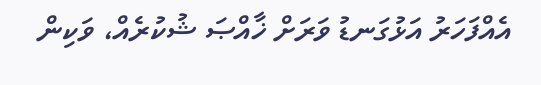އެއްފަހަރު އަޅުގަނޑު ވަރަށް ޚާއްޞަ ޝުކުރެއް، ވަކިން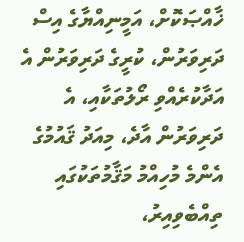ޚާއްޞަކޮށް، އަމީނިއްޔާގެ އިސް ދަރިވަރުން، ކުރީގެ ދަރިވަރުން އެ އަދާކުރެއްވި ރޯލުތަކާއި، އެ ދަރިވަރުން އާދެ، މިއަދު ޤައުމުގެ އެންމެ މުހިއްމު މަޤާމުތަކުގައި ތިއްބެވިއިރު،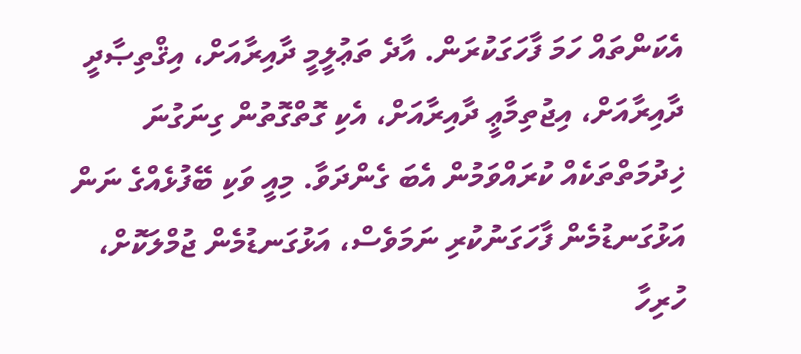އެކަންތައް ހަމަ ފާހަގަކުރަން. އާދެ ތަޢުލީމީ ދާއިރާއަށް، އިޤްތިޞާދީ ދާއިރާއަށް، އިޖުތިމާޢީ ދާއިރާއަށް، އެކި ގޮތްގޮތުން ގިނަގުނަ ޚިދުމަތްތަކެއް ކުރައްވަމުން އެބަ ގެންދަވާ. މިއީ ވަކި ބޭފުޅެއްގެ ނަން އަޅުގަނޑުމެން ފާހަގަނުކުރި ނަމަވެސް، އަޅުގަނޑުމެން ޖުމްލަކޮށް، ހުރިހާ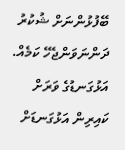ބޭފުޅުންނަށް ޝުކުރު ދަންނަވަންޖެހޭ ކަމެއް. އަޅުގަނޑުގެ ވަރަށް ކައިރިން އަޅުގަނޑަށް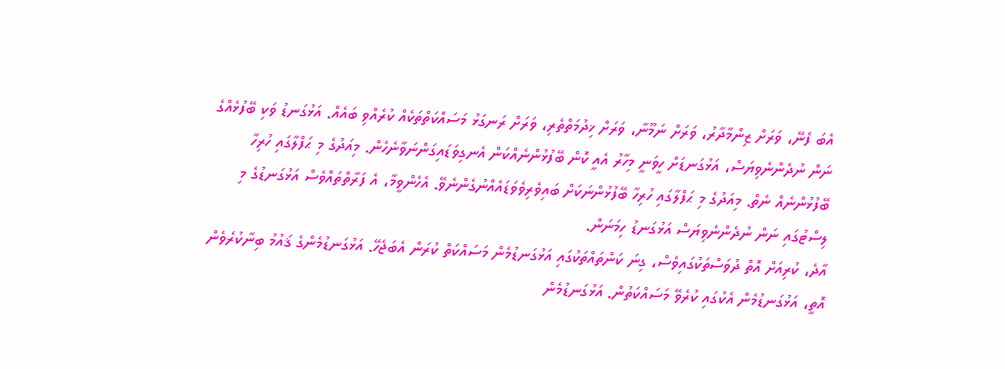އެބަ ފެނޭ، ވަރަށް ޒިންމާދާރު، ވަރަށް ނަމޫނާ، ވަރަށް ޚިދުމަތްތެރި، ވަރަށް ރަނގަޅު މަސައްކަތްތަކެއް ކުރެއްވި ބައެއް. އަޅުގަނޑު ވަކި ބޭފުޅެއްގެ ނަން ނުދެންނެވިޔަސް، އަޅުގަނޑަށް ހީވަނީ މިހާރު އެއީ ކޮން ބޭފުޅުންނެއްކަން އެނގިވަޑައިގަންނަވާނެހެން. މިއަދުގެ މި ޙަފްލާގައި ހުރިހާ ބޭފުޅުންނެއް ނެތް. މިއަދުގެ މި ޙަފްލާގައި ހުރިހާ ބޭފުޅުންނަކަށް ބައިވެރިވެވަޑައެއްނުގެންނެވޭ. އެހެންވީމާ، އެ ފަރާތްތައްވެސް އަޅުގަނޑުގެ މި ލިސްޓުގައި ނަން ނުދެންނެވިޔަސް އަޅުގަނޑު ހިމަނަން.
އާދެ، ކުރިއަށް އޮތް ދުވަސްތަކުގައިވެސް، ގިނަ ކަންތައްތަކުގައި އަޅުގަނޑުމެން މަސައްކަތް ކުރަން އެބަޖެހޭ. އަޅުގަނޑުމެންގެ ޤައުމު ބިނާކުރެވެން އޮތީ، އަޅުގަނޑުމެން އެކުގައި ކުރެވޭ މަސައްކަތުން. އަޅުގަނޑުމެން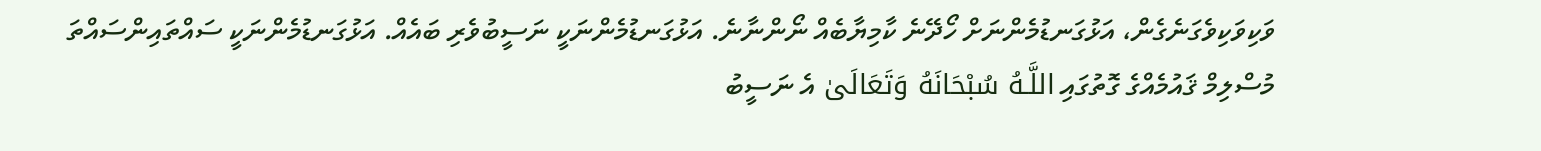ވަކިވަކިވެގަނެގެން، އަޅުގަނޑުމެންނަށް ހޯދޭނެ ކާމިޔާބެއް ނޯންނާނެ. އަޅުގަނޑުމެންނަކީ ނަސީބުވެރި ބައެއް. އަޅުގަނޑުމެންނަކީ ސައްތައިންސައްތަ މުސްލިމް ޤައުމެއްގެ ގޮތުގައި اللَّـهُ سُبْحَانَهُ وَتَعَالَىٰ އެ ނަސީބު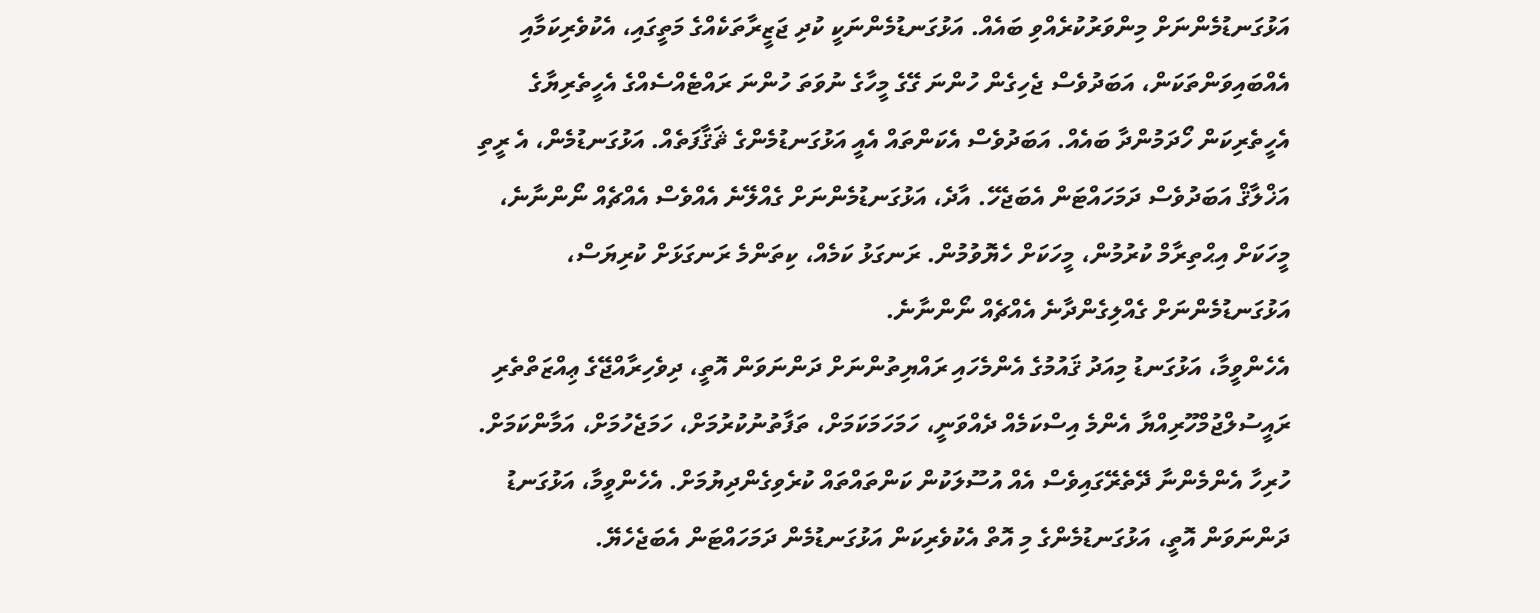އަޅުގަނޑުމެންނަށް މިންވަރުކުރެއްވި ބައެއް. އަޅުގަނޑުމެންނަކީ ކުދި ޖަޒީރާތަކެއްގެ މަތީގައި، އެކުވެރިކަމާއި އެއްބައިވަންތަކަން، އަބަދުވެސް ޖެހިގެން ހުންނަ ގޭގެ މީހާގެ ނުވަތަ ހުންނަ ރައްޓެއްސެއްގެ އެހީތެރިޔާގެ އެހީތެރިކަން ހޯދަމުންދާ ބައެއް. އަބަދުވެސް އެކަންތައް އެއީ އަޅުގަނޑުމެންގެ ޘަޤާފަތެއް. އަޅުގަނޑުމެން، އެ ރީތި އަޚްލާޤް އަބަދުވެސް ދަމަހައްޓަން އެބަޖެހޭ. އާދެ، އަޅުގަނޑުމެންނަށް ގެއްލޭނެ އެއްވެސް އެއްޗެއް ނޯންނާނެ، މީހަކަށް އިޙްތިރާމް ކުރުމުން، މީހަކަށް ހެޔޮވުމުން. ރަނގަޅު ކަމެއް، ކިތަންމެ ރަނގަޅަށް ކުރިޔަސް، އަޅުގަނޑުމެންނަށް ގެއްލިގެންދާނެ އެއްޗެއް ނޯންނާނެ.
އެހެންވީމާ، އަޅުގަނޑު މިއަދު ޤައުމުގެ އެންމެހައި ރައްޔިތުންނަށް ދަންނަވަން އޮތީ، ދިވެހިރާއްޖޭގެ ޢިއްޒަތްތެރި ރައީސުލްޖުމްހޫރިއްޔާ އެންމެ އިސްކަމެއް ދެއްވަނީ، ހަމަހަމަކަމަށް، ތަފާތުނުކުރުމަށް، ހަމަޖެހުމަށް، އަމާންކަމަށް. ހުރިހާ އެންމެންނާ ދޭތެރޭގައިވެސް އެއް އުސޫލަކުން ކަންތައްތައް ކުރެވިގެންދިޔުމަށް. އެހެންވީމާ، އަޅުގަނޑު ދަންނަވަން އޮތީ، އަޅުގަނޑުމެންގެ މި އޮތް އެކުވެރިކަން އަޅުގަނޑުމެން ދަމަހައްޓަން އެބަޖެހެޔޭ.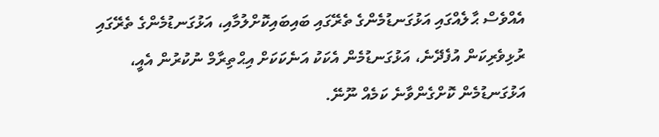އެއްވެސް ޙާލެއްގައި އަޅުގަނޑުމެންގެ ތެރޭގައި ބައިބައިކޮށްލުމާއި، އަޅުގަނޑުމެންގެ ތެރޭގައި ރުޅިވެރިކަން އުފެދޭނެ، އަޅުގަނޑުމެން އެކަކު އަނެކަކަށް އިޙްތިރާމް ނުކުރުން އެއީ، އަޅުގަނޑުމެން ކޮށްގެންވާނެ ކަމެއް ނޫނޭ.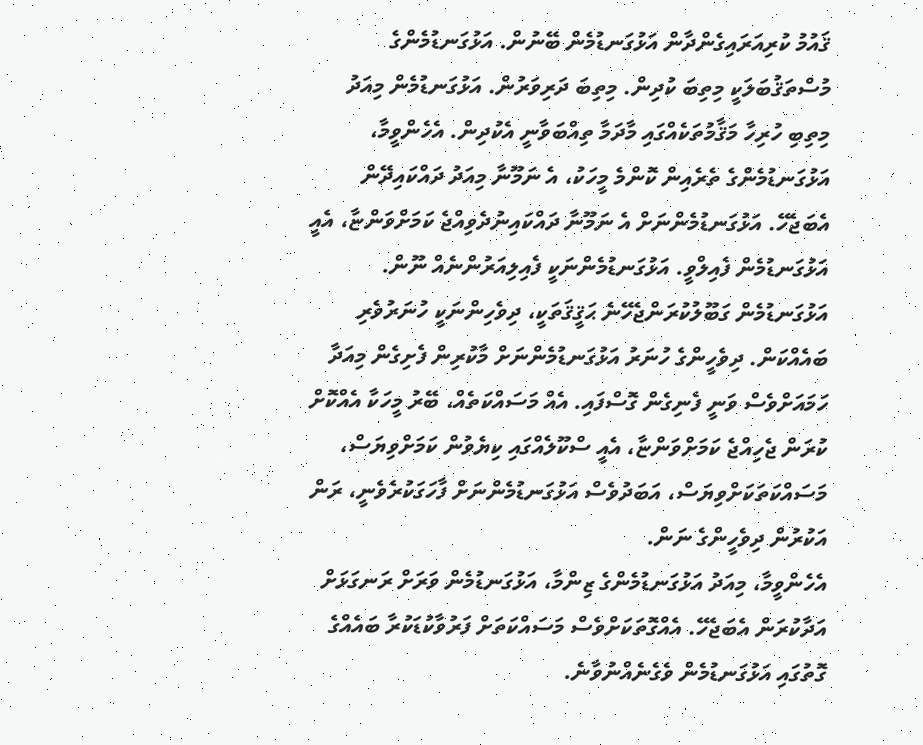ޤައުމު ކުރިއަރައިގެންދާން އަޅުގަނޑުމެން ބޭނުން. އަޅުގަނޑުމެންގެ މުސްތަޤުބަލަކީ މިތިބަ ކުދިން. މިތިބަ ދަރިވަރުން. އަޅުގަނޑުމެން މިއަދު މިތިބި ހުރިހާ މަޤާމުތަކެއްގައި މާދަމާ ތިއްބަވާނީ އެކުދިން. އެހެންވީމާ، އަޅުގަނޑުމެންގެ ތެރެއިން ކޮންމެ މީހަކު، އެ ނަމޫނާ މިއަދު ދައްކައިދޭން އެބަޖެހޭ. އަޅުގަނޑުމެންނަށް އެ ނަމޫނާ ދައްކައިނުދެވިއްޖެ ކަމަށްވަންޏާ، އެއީ އަޅުގަނޑުމެން ފެއިލްވީ. އަޅުގަނޑުމެންނަކީ ފެއިލިއަރުންނެއް ނޫން. އަޅުގަނޑުމެން ގަބޫލުކުރަންޖެހޭނެ ޙަޤީޤަތަކީ، ދިވެހިންނަކީ ހުނަރުވެރި ބައެއްކަން. ދިވެހީންގެ ހުނަރު އަޅުގަނޑުމެންނަށް މާކުރިން ފެށިގެން މިއަދާ ހަމައަށްވެސް ވަނީ ފެނިގެން ގޮސްފައި. އެއް މަސައްކަތެއް، ބޭރު މީހަކާ އެއްކޮށް ކުރަން ޖެހިއްޖެ ކަމަށްވަންޏާ، އެއީ ސްކޫލެއްގައި ކިޔެވުން ކަމަށްވިޔަސް، މަސައްކަތަކަށްވިޔަސް، އަބަދުވެސް އަޅުގަނޑުމެންނަށް ފާހަގަކުރެވެނީ، ރަން އަކުރުން ދިވެހީންގެ ނަން.
އެހެންވީމާ، މިއަދު އަޅުގަނޑުމެންގެ ޒިންމާ، އަޅުގަނޑުމެން ވަރަށް ރަނގަޅަށް އަދާކުރަން އެބަޖެހޭ. އެއްގޮތަކަށްވެސް މަސައްކަތަށް ފަރުވާކުޑަކުރާ ބައެއްގެ ގޮތުގައި އަޅުގަނޑުމެން ވެގެނެއްނުވާނެ.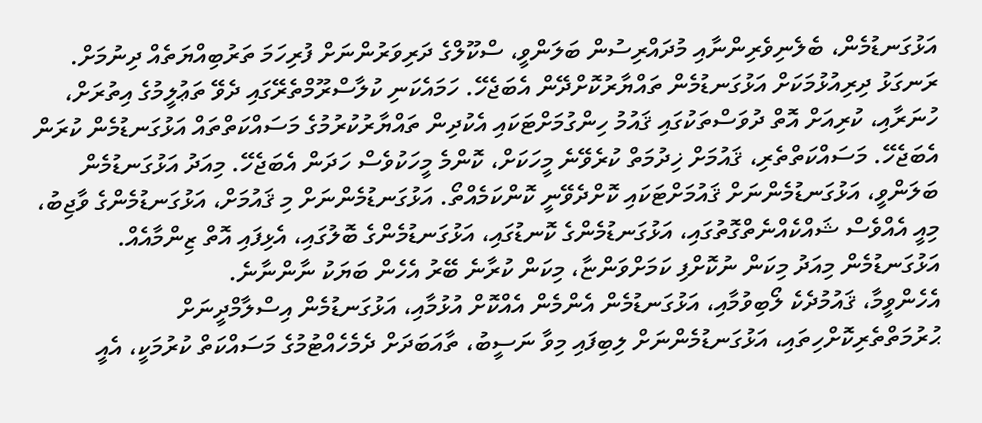އަޅުގަނޑުމެން، ބެލެނިވެރިންނާއި މުދައްރިސުން ބަލަންވީ، ސްކޫލްގެ ދަރިވަރުންނަށް ފުރިހަމަ ތަރުބިއްޔަތެއް ދިނުމަށް. ރަނގަޅު ދިރިއުޅުމަކަށް އަޅުގަނޑުމެން ތައްޔާރުކޮށްދޭން އެބަޖެހޭ. ހަމައެކަނި ކުލާސްރޫމްތެރޭގައި ދެވޭ ތަޢުލީމުގެ އިތުރަށް، ހުނަރާއި، ކުރިއަށް އޮތް ދުވަސްތަކުގައި ޤައުމު ހިންގުމަށްޓަކައި އެކުދިން ތައްޔާރުކުރުމުގެ މަސައްކަތްތައް އަޅުގަނޑުމެން ކުރަން އެބަޖެހޭ. މަސައްކަތްތެރި، ޤައުމަށް ޚިދުމަތް ކުރެވޭނެ މީހަކަށް، ކޮންމެ މީހަކުވެސް ހަދަން އެބަޖެހޭ. މިއަދު އަޅުގަނޑުމެން ބަލަންވީ، އަޅުގަނޑުމެންނަށް ޤައުމަށްޓަކައި ކޮށްދެވޭނީ ކޮންކަމެއްތޯ. އަޅުގަނޑުމެންނަށް މި ޤައުމަށް، އަޅުގަނޑުމެންގެ ވާޖިބު، މިއީ އެއްވެސް ޝައްކެއްނެތްގޮތުގައި، އަޅުގަނޑުމެންގެ ކޮނޑުގައި، އަޅުގަނޑުމެންގެ ބޮލުގައި، އެޅިފައި އޮތް ޒިންމާއެއް. އަޅުގަނޑުމެން މިއަދު މިކަން ނުކޮށްފި ކަމަށްވަންޏާ، މިކަން ކުރާނެ ބޭރު އެހެން ބަޔަކު ނާންނާނެ.
އެހެންވީމާ، ޤައުމުދެކެ ލޯބިވުމާއި، އަޅުގަނޑުމެން އެންމެން އެއްކޮށް އުޅުމާއި، އަޅުގަނޑުމެން އިސްލާމްދީނަށް ޙުރުމަތްތެރިކޮށްހިތައި، އަޅުގަނޑުމެންނަށް ލިބިފައި މިވާ ނަސީބު، ތާއަބަދަށް ދެމެހެއްޓުމުގެ މަސައްކަތް ކުރުމަކީ، އެއީ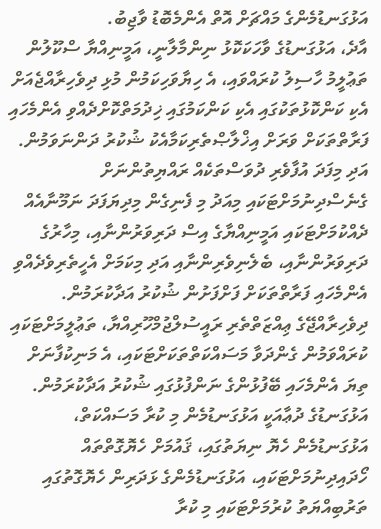އަޅުގަނޑުމެންގެ މައްޗަށް އޮތް އެންމެބޮޑު ވާޖިބު.
އާދެ، އަޅުގަނޑުގެ ވާހަކަކޮޅު ނިންމާލާނީ، އަމީނިއްޔާ ސްކޫލުން ތަޢުލީމު ހާސިލު ކުރައްވައި، އެ ހިޔާވަހިކަމުން މުޅި ދިވެހިރާއްޖެއަށް އެކި ކަންކޮޅުތަކުގައި އެކި ކަންކަމުގައި ޚިދުމަތްކޮށްދެއްވި އެންމެހައި ފަރާތްތަކަށް ވަރަށް އިޚްލާޞްތެރިކަމާއެކު ޝުކުރު ދަންނަވަމުން. އަދި މިފަދަ އުފާވެރި ދުވަސްތަކެއް ރައްޔިތުންނަށް ގެނެސްދިނުމަށްޓަކައި މިއަދު މި ފެނިގެން މިދިޔަފަދަ ނަމޫނާއެއް ދެއްކުމަށްޓަކައި އަމީނިއްޔާގެ އިސް ދަރިވަރުންނާއި، މިހާރުގެ ދަރިވަރުންނާއި، ބެލެނިވެރިންނާއި އަދި މިކަމަށް އެހީތެރިވެދެއްވި އެންމެހައި ފަރާތްތަކަށް ފަށްފަށުން ޝުކުރު އަދާކުރަމުން. ދިވެހިރާއްޖޭގެ ޢިއްޒަތްތެރި ރައީސުލްޖުމްހޫރިއްޔާ، ތަޢުލީމަށްޓަކައި ކުރައްވަމުން ގެންދަވާ މަސައްކަތްތަކަށްޓަކައި، އެ މަނިކުފާނަށް ތިޔަ އެންމެހައި ބޭފުޅުންގެ ނަންފުޅުގައި ޝުކުރު އަދާކުރަމުން.
އަޅުގަނޑުގެ ދުޢާއަކީ އަޅުގަނޑުމެން މި ކުރާ މަސައްކަތް، އަޅުގަނޑުމެން ހެޔޮ ނިޔަތުގައި، ޤައުމަށް ހެޔޮގޮތްތައް ހޯދައިދިނުމަށްޓަކައި، އަޅުގަނޑުމެންގެ ޅަދަރިން ހެޔޮގޮތުގައި ތަރުބިއްޔަތު ކުރުމަށްޓަކައި މި ކުރާ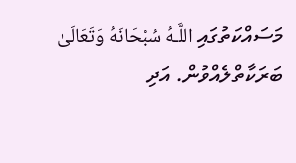މަސައްކަތުގައި اللَّـهُ سُبْحَانَهُ وَتَعَالَىٰ ބަރަކާތްލެއްވުން. އަދި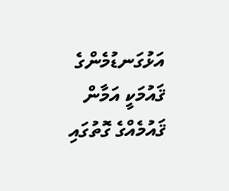އަޅުގަނޑުމެންގެ ޤައުމަކީ އަމާން ޤައުމެއްގެ ގޮތުގައި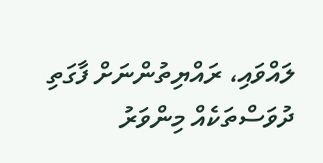ލައްވައި، ރައްޔިތުންނަށް ފާގަތި ދުވަސްތަކެއް މިންވަރު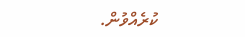ކުރެއްވުން.